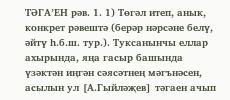ТӘГА’ЕН рәв. 1. 1) Төгәл итеп, анык, конкрет рәвештә (берәр нәрсәне белү, әйтү һ.б.ш. тур.). Туксанынчы еллар ахырында, яңа гасыр башында үзәктән иңгән сәясәтнең мәгънәсен, асылын ул [А.Гыйләҗев] тәгаен ачып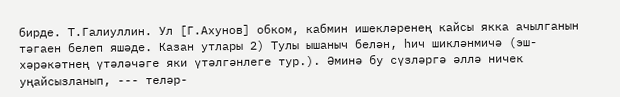бирде. Т.Галиуллин. Ул [Г.Ахунов] обком, кабмин ишекләренең кайсы якка ачылганын тәгаен белеп яшәде. Казан утлары 2) Тулы ышаныч белән, һич шикләнмичә (эш-хәрәкәтнең үтәләчәге яки үтәлгәнлеге тур.). Әминә бу сүзләргә әллә ничек уңайсызланып, --- теләр-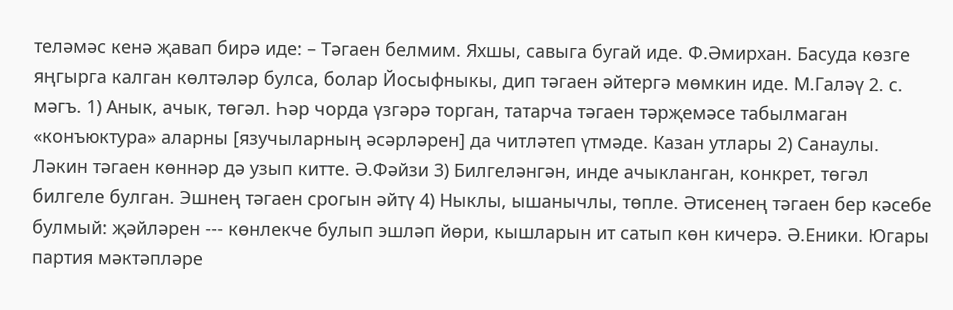теләмәс кенә җавап бирә иде: – Тәгаен белмим. Яхшы, савыга бугай иде. Ф.Әмирхан. Басуда көзге яңгырга калган көлтәләр булса, болар Йосыфныкы, дип тәгаен әйтергә мөмкин иде. М.Галәү 2. с. мәгъ. 1) Анык, ачык, төгәл. Һәр чорда үзгәрә торган, татарча тәгаен тәрҗемәсе табылмаган «конъюктура» аларны [язучыларның әсәрләрен] да читләтеп үтмәде. Казан утлары 2) Санаулы. Ләкин тәгаен көннәр дә узып китте. Ә.Фәйзи 3) Билгеләнгән, инде ачыкланган, конкрет, төгәл билгеле булган. Эшнең тәгаен срогын әйтү 4) Ныклы, ышанычлы, төпле. Әтисенең тәгаен бер кәсебе булмый: җәйләрен --- көнлекче булып эшләп йөри, кышларын ит сатып көн кичерә. Ә.Еники. Югары партия мәктәпләре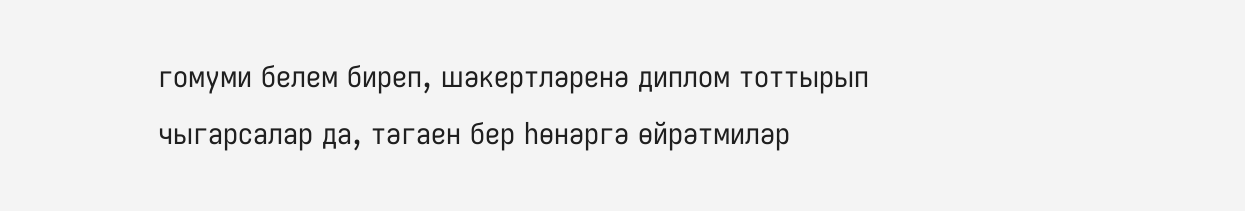гомуми белем биреп, шәкертләренә диплом тоттырып чыгарсалар да, тәгаен бер һөнәргә өйрәтмиләр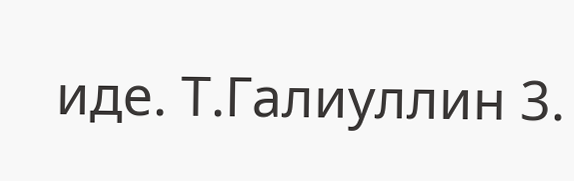иде. Т.Галиуллин 3.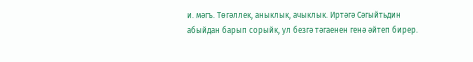и. мәгъ. Төгәллек, аныклык, ачыклык. Иртәгә Сәгыйтьдин абыйдан барып сорыйк, ул безгә тәгаенен генә әйтеп бирер.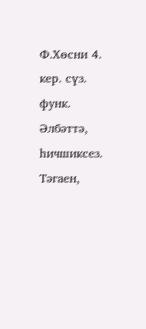Ф.Хөсни 4. кер. сүз. функ. Әлбәттә, һичшиксез. Тәгаен,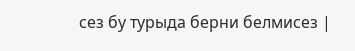сез бу турыда берни белмисез |